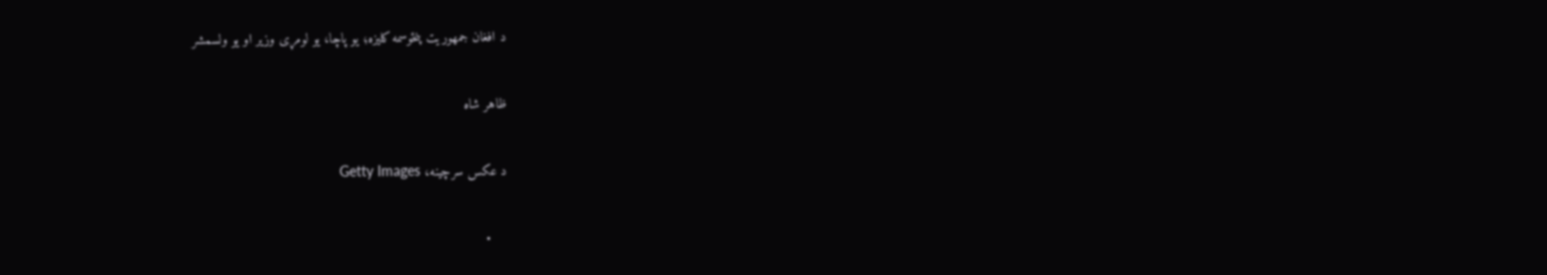د افغان جمهوریت پنځوسمه کلیزه؛ یو پاچا، یو لومړی وزیر او یو ولسمشر

ظاهر شاه

د عکس سرچینه، Getty Images

    •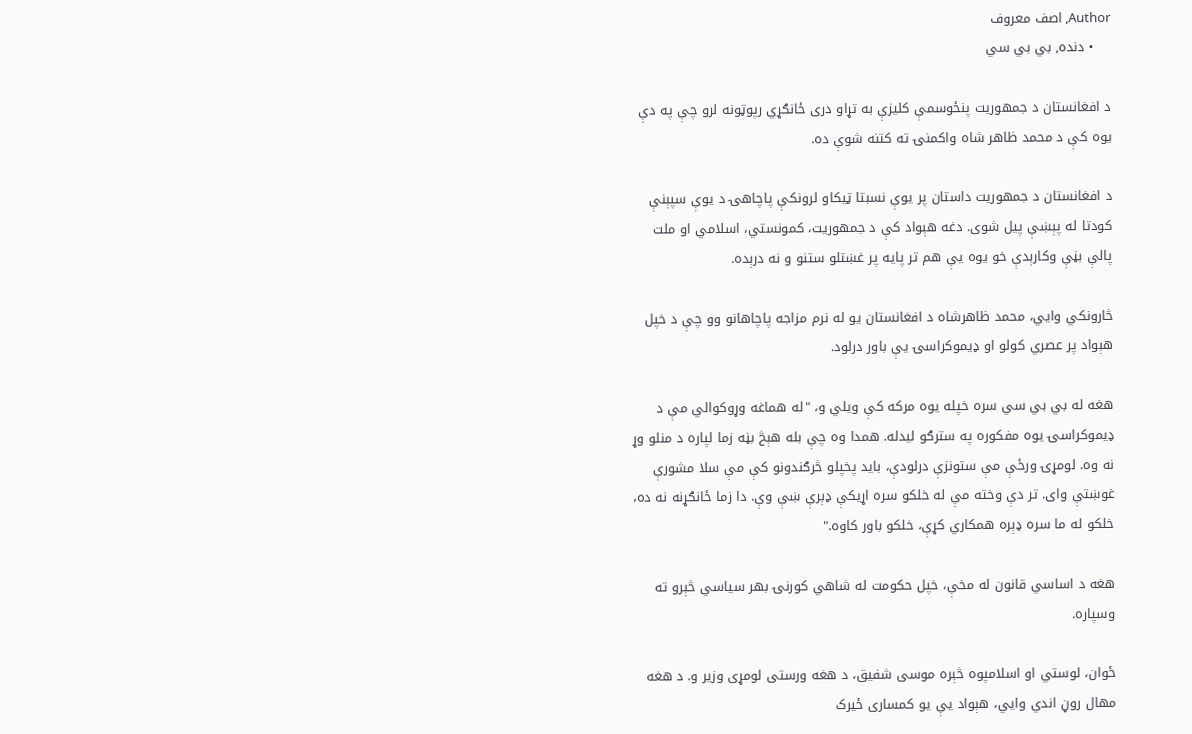Author, اصف معروف
    • دنده, بي بي سي

د افغانستان د جمهوريت پنځوسمې کليزې به تړاو دری ځانګړي رپوټونه لرو چې په دې يوه کې د محمد ظاهر شاه واکمنۍ ته کتنه شوې ده.

د افغانستان د جمهوریت داستان پر یوې نسبتا ټیکاو لرونکې پاچاهۍ د یوې سپېنې کودتا له پېښې پیل شوی. دغه هېواد کې د جمهوریت، کمونستي، اسلامي او ملت پالې بڼې وکارېدې خو یوه یې هم تر پایه پر غښتلو ستنو و نه درېده.

څارونکي وايي، محمد ظاهرشاه د افغانستان یو له نرم مزاجه پاچاهانو وو چې د خپل هېواد پر عصري کولو او ډیموکراسۍ یې باور درلود.

هغه له بي بي سي سره خپله یوه مرکه کې ویلي و، "له هماغه وړوکوالي مې د ډیموکراسۍ یوه مفکوره په سترګو لیدله. همدا وه چې بله هېڅ بڼه زما لپاره د منلو وړ نه وه. لومړۍ ورځې مې ستونزې درلودې، باید پخپلو څرګندونو کې مې سلا مشورې غوښتې وای. تر دې وخته مې له خلکو سره اړیکې ډېرې ښې وې. دا زما ځانګړنه نه ده، خلکو له ما سره ډېره همکاري کړې، خلکو باور کاوه."

هغه د اساسي قانون له مخې، خپل حکومت له شاهي کورنۍ بهر سیاسي څېرو ته وسپاره.

ځوان، لوستي او اسلامپوه څېره موسی شفیق، د هغه ورستی لومړی وزیر و. د هغه مهال روڼ اندي وايي، هېواد یې یو کمساری ځیرک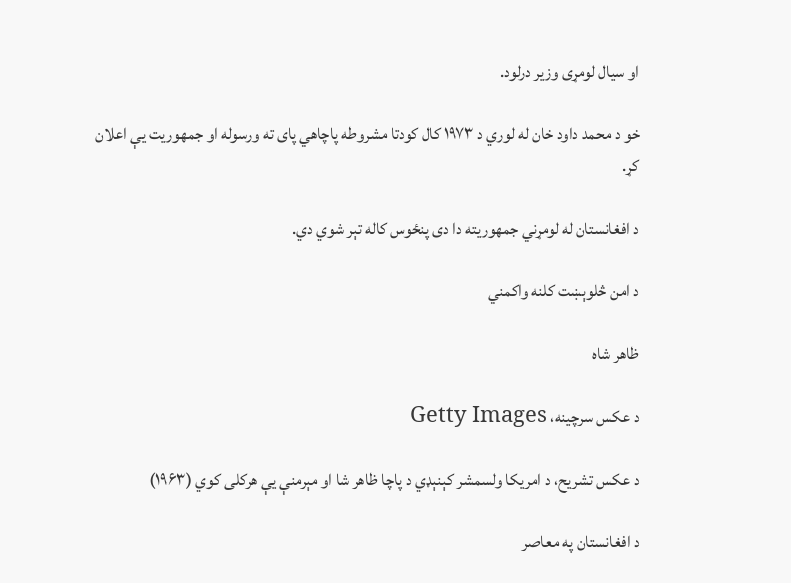او سیال لومړی وزیر درلود.

خو د محمد داود خان له لوري د ۱۹۷۳ کال کودتا مشروطه پاچاهي پای ته ورسوله او جمهوریت یې اعلان کړ.

د افغانستان له لومړني جمهوریته دا دی پنځوس کاله تېر شوي دي.

د امن څلوېښت کلنه واکمني

ظاهر شاه

د عکس سرچینه، Getty Images

د عکس تشریح، د امريکا ولسمشر کېنېډي د پاچا ظاهر شا او مېرمنې يې هرکلی کوي (۱۹۶۳)

د افغانستان په معاصر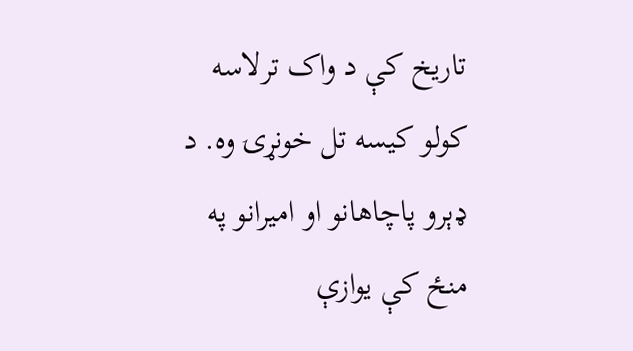تاریخ کې د واک ترلاسه کولو کیسه تل خونړۍ وه. د ډېرو پاچاهانو او امیرانو په منځ کې یوازې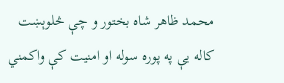محمد ظاهر شاه بختور و چې څلوېښت کاله یې په پوره سوله او امنیت کې واکمني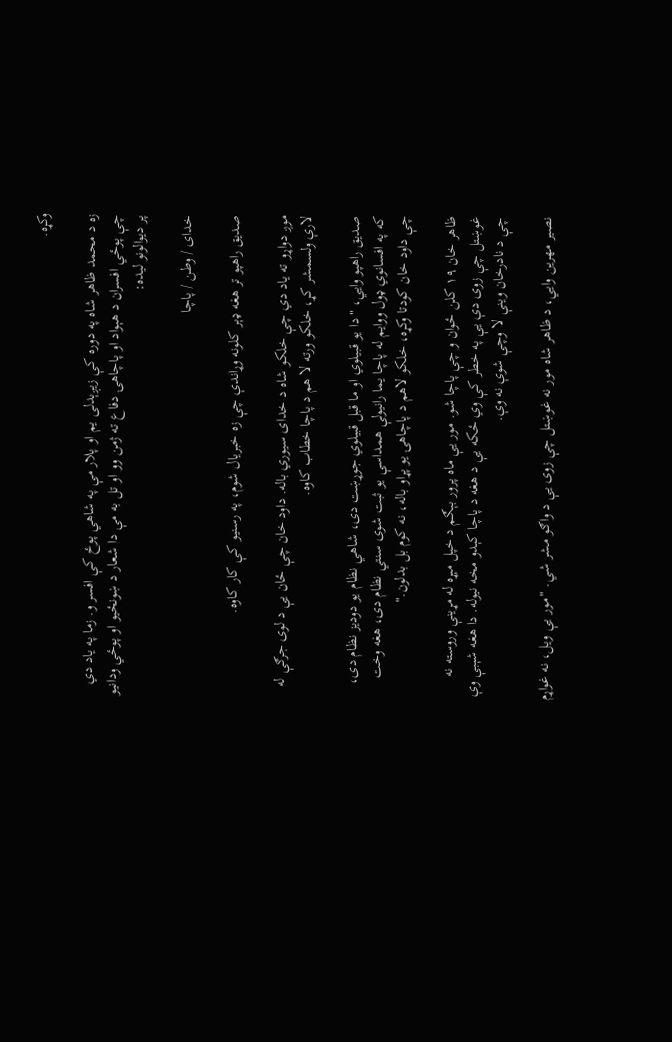وکړه.

زه د محمد ظاهر شاه په دوره کې زیږېدلی یم او پلار مې په شاهي پوځ کې افسر و. زما په یاد دي چې پوځي افسران د هېواد او پاچاهۍ دفاع ته ژمن وو او تل به مې دا شعار د ښونځيو او پوځي ودانیو پر دیوالونو لیده:

خدای / وطن / پاچا

صديق راهپو تر هغه ډېر کلونه وړاندې چې زه خبريال شوم، په رسنیو کې کار کاوه.

موږ دواړو ته ياد دي چې خلکو شاه د خدای سيوري باله. داود خان چې ځان یې د لوی جرګې له لارې ولسمشر کړ، خلکو ورته لا هم د پاچا خطاب کاوه.

صديق راهپو وايي، "دا یو قبیلوي او ما قبل قبیلوي جوړښت دی، شاهي نظام یو دودیز نظام دی، که په افسانوي ډول ووایم له پاچا یما رانیولې همداسې یو ثبت شوی سنتي نظام دی، هغه وخت چې داود خان کودتا وکړه، خلکو لاهم د پاچاهۍ یو پړاو باله، نه کوم بل بدلون."

ظاهر خان ۱۹ کلن ځوان و چې پاچا شو. مور یې ماه پرور بېګم د خپل مېړه له مړینې وروسته نه غوښتل چې زوی دې یې په خطر کې وي ځکه یې د هغه د پاچا کېدو مخه نیوله. دا هغه شېبې وې چې د نادرخان وینې لا وچې شوې نه وې.

نصیر مهرین وايي، د ظاهر شاه مور نه غوښتل چې زوی يې د واګو مشر شي. "مور یې ویل، نه غواړم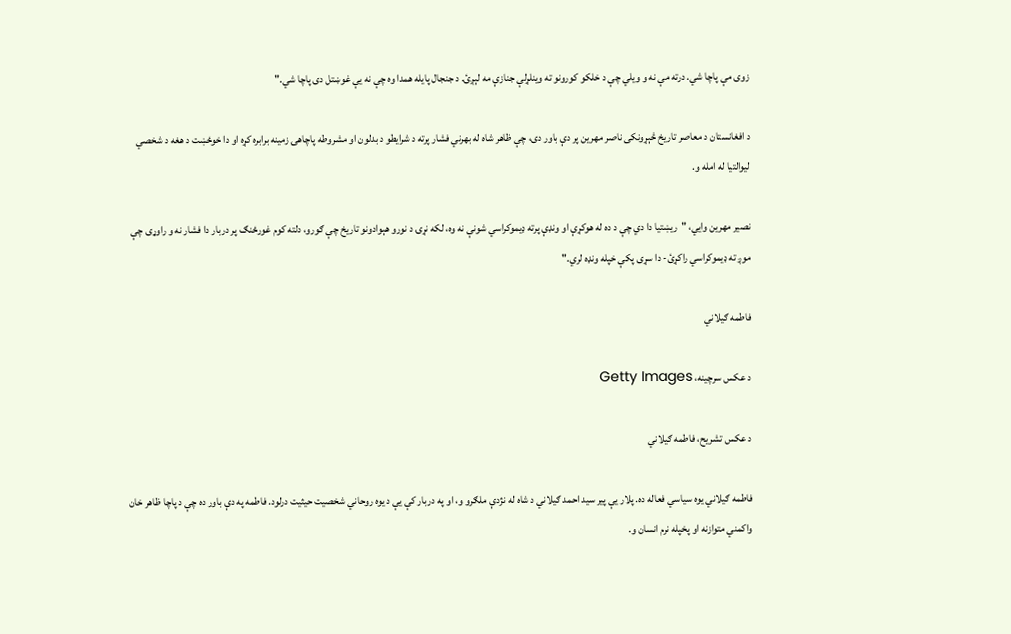زوی مې پاچا شي. درته مې نه و ویلي چې د خلکو کورونو ته وینلړلې جنازې مه لېږئ. د جنجال پایله همدا وه چې نه یې غوښتل دی پاچا شي."

د افغانستان د معاصر تاریخ څېړونکی ناصر مهرین پر دې باور دی، چې ظاهر شاه له بهرني فشار پرته د شرایطو د بدلون او مشروطه پاچاهۍ زمینه برابره کړه او دا خوځښت د هغه د شخصي لیوالتیا له امله و.

نصیر مهرين وايي، "ريښتیا دا دي چې د ده له هوکړې او ونډې پرته ډیموکراسي شونې نه وه، لکه نړۍ د نورو هېوادونو تاریخ چې ګورو، دلته کوم غورځنګ پر دربار دا فشار نه و راوړی چې موږ ته ډیموکراسي راکړئ- دا سړی پکې خپله ونډه لري."

فاطمه ګيلاني

د عکس سرچینه، Getty Images

د عکس تشریح، فاطمه ګيلاني

فاطمه ګیلاني یوه سیاسي فعاله ده. پلار یې پیر سید احمد ګیلاني د شاه له نژدې ملګرو و، او په دربار کې یې د یوه روحاني شخصیت حیثیت درلود. فاطمه په دې باور ده چې د پاچا ظاهر خان واکمني متوازنه او پخپله نرم انسان و.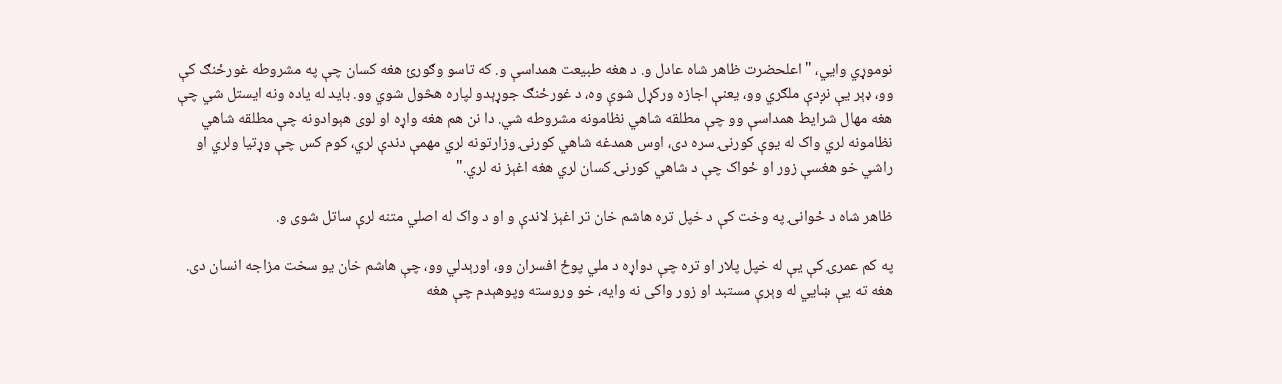نوموړي وايي، "اعلحضرت ظاهر شاه عادل و. د هغه طبیعت همداسې و. که تاسو وګورئ هغه کسان چې په مشروطه غورځنګ کې وو، ډېر یې نږدې ملګري وو، یعنې اجازه ورکړل شوې وه، د غورځنګ جوړېدو لپاره هڅول شوي وو. باید له یاده ونه ایستل شي چې هغه مهال شرایط همداسې وو چې مطلقه شاهي نظامونه مشروطه شي. دا نن هم هغه واړه او لوی هېوادونه چې مطلقه شاهي نظامونه لري واک له یوې کورنۍ سره دی، اوس همدغه شاهي کورنۍ وزارتونه لري مهمې دندې لري، کوم کس چې وړتیا ولري او راشي خو هغسې زور او ځواک چې د شاهي کورنۍ کسان لري هغه اغېز نه لري."

ظاهر شاه د ځوانۍ په وخت کې د خپل تره هاشم خان تر اغېز لاندې و او د واک له اصلي متنه لرې ساتل شوی و.

په کم عمرۍ کې یې له خپل پلار او تره چې دواړه د ملي پوځ افسران وو، اورېدلي وو، چې هاشم خان یو سخت مزاجه انسان دی. هغه ته یې ښايي له وېرې مستبد او زور واکی نه وایه، خو وروسته وپوهېدم چې هغه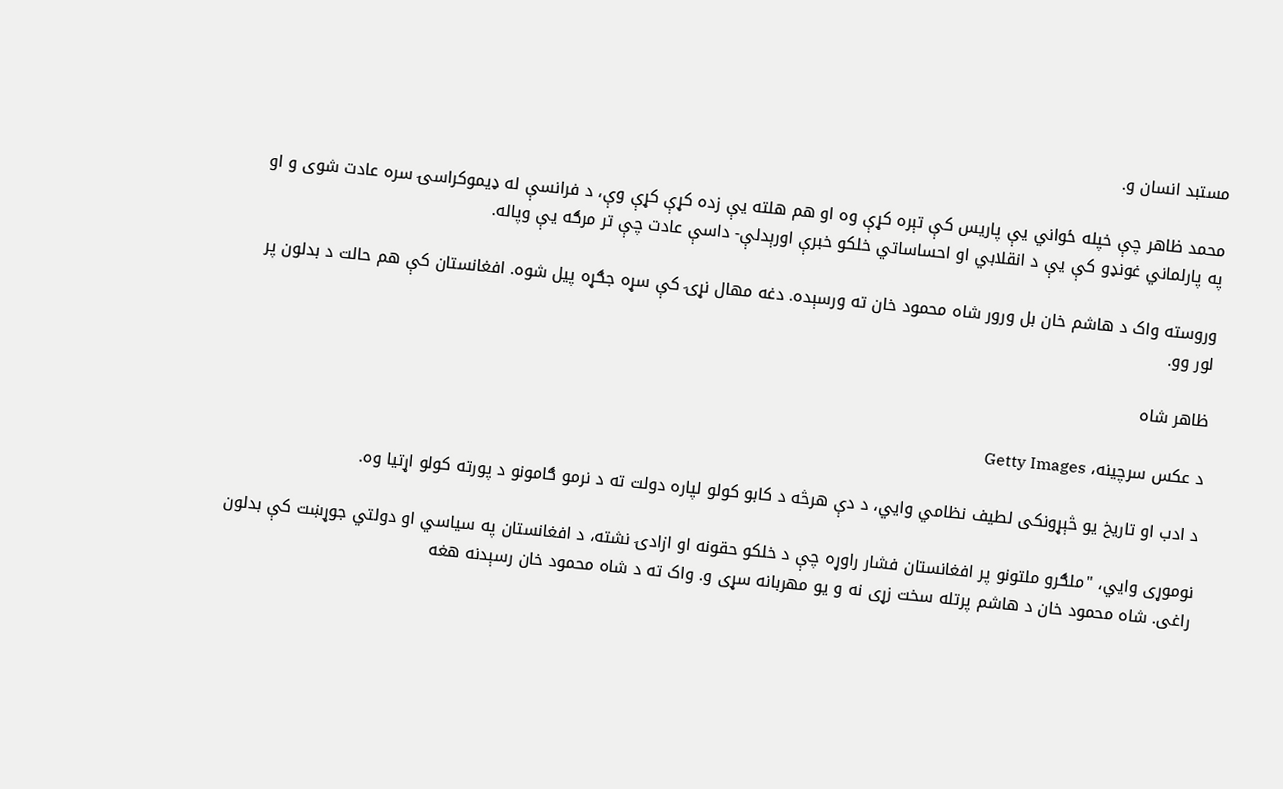مستبد انسان و.

محمد ظاهر چې خپله ځواني یې پاریس کې تېره کړې وه او هم هلته یې زده کړې کړې وې، د فرانسې له ډیموکراسۍ سره عادت شوی و او په پارلماني غونډو کې یې د انقلابي او احساساتي خلکو خبرې اورېدلې- داسې عادت چې تر مرګه یې وپاله.

وروسته واک د هاشم خان بل ورور شاه محمود خان ته ورسېده. دغه مهال نړۍ کې سړه جګړه پیل شوه. افغانستان کې هم حالت د بدلون پر لور وو.

ظاهر شاه

د عکس سرچینه، Getty Images

د ادب او تاریخ یو څېړونکی لطیف نظامي وايي، د دې هرڅه د کابو کولو لپاره دولت ته د نرمو ګامونو د پورته کولو اړتیا وه.

نوموړی وايي، "ملګرو ملتونو پر افغانستان فشار راوړه چې د خلکو حقونه او ازادۍ نشته، د افغانستان په سیاسي او دولتي جوړښت کې بدلون راغی. شاه محمود خان د هاشم پرتله سخت زړی نه و یو مهربانه سړی و. واک ته د شاه محمود خان رسېدنه هغه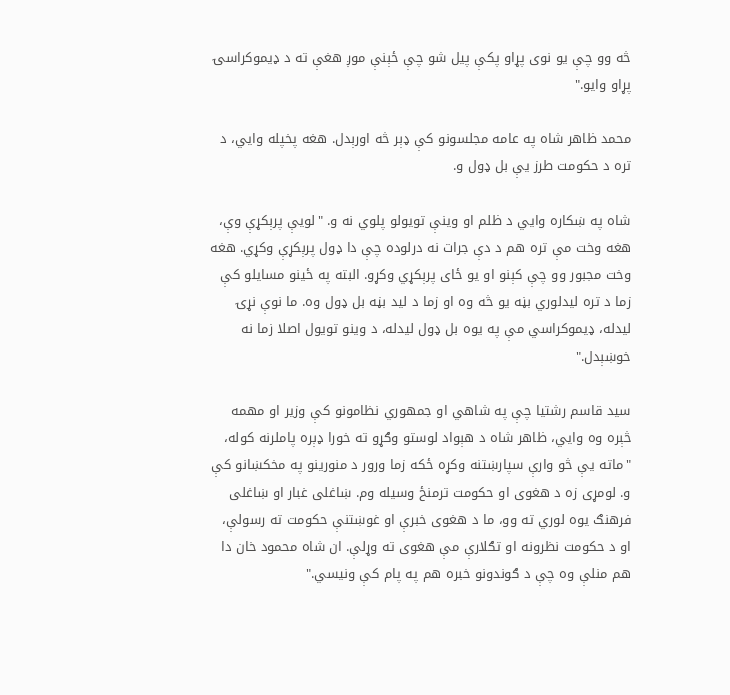څه وو چې یو نوی پړاو پکې پیل شو چې ځېنې موږ هغې ته د ډیموکراسۍ پړاو وایو."

محمد ظاهر شاه په عامه مجلسونو کې ډېر څه اورېدل. هغه پخپله وايي، د تره د حکومت طرز يې بل ډول و.

شاه په ښکاره وايي د ظلم او وينې تويولو پلوي نه و. "لویې پرېکړې وې، هغه وخت مې تره هم د دې جرات نه درلوده چې دا ډول پرېکړې وکړي. هغه وخت مجبور وو چې کېنو او یو ځای پرېکړي وکړو. البته په ځينو مسایلو کې زما د تره لیدلوري بڼه یو څه وه او زما د لید بڼه بل ډول وه. ما نوې نړۍ لیدله، ډیموکراسي مې په یوه بل ډول لیدله، د وینو تویول اصلا زما نه خوښېدل."

سيد قاسم رشتيا چې په شاهي او جمهوري نظامونو کې وزیر او مهمه څېره وه وايي، ظاهر شاه د هېواد لوستو وګړو ته خورا ډېره پاملرنه کوله، "ماته یې څو وارې سپارښتنه وکړه ځکه زما ورور د منورینو په مخکښانو کې و. لومړی زه د هغوی او حکومت ترمنځ وسیله وم. ښاغلی غبار او ښاغلی فرهنګ یوه لوري ته وو، ما د هغوی خبرې او غوښتنې حکومت ته رسولې، او د حکومت نظرونه او تګلارې مې هغوی ته وړلې. ان شاه محمود خان دا هم منلې وه چې د ګوندونو خبره هم په پام کې ونیسي."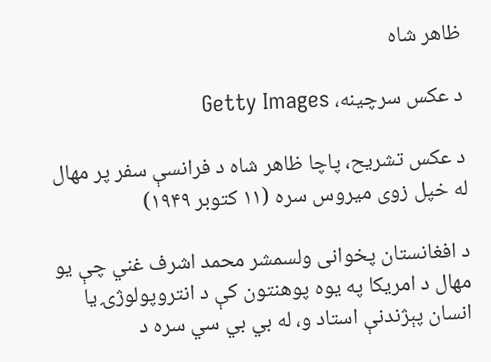ظاهر شاه

د عکس سرچینه، Getty Images

د عکس تشریح، پاچا ظاهر شاه د فرانسې سفر پر مهال له خپل زوی ميروس سره (۱۱ کتوبر ۱۹۴۹)

د افغانستان پخوانی ولسمشر محمد اشرف غني چې یو مهال د امریکا په یوه پوهنتون کې د انتروپولوژۍ یا انسان پېژندنې استاد و، له بي بي سي سره د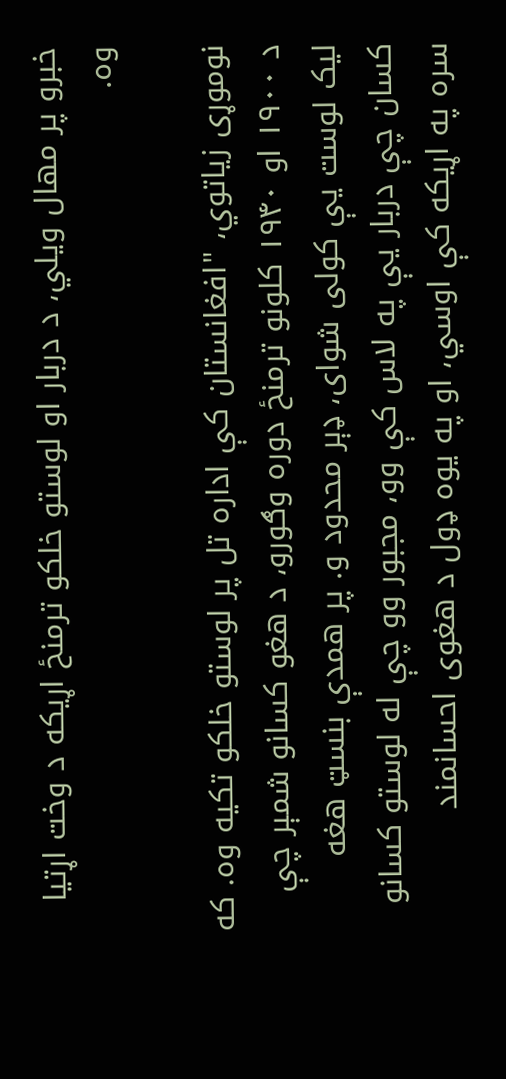خبرو پر مهال ویلي، د دربار او لوستو خلکو ترمنځ اړیکه د وخت اړتیا وه.

نوموړی زیاتوي، "افغانستان کې اداره تل پر لوستو خلکو تکیه وه. که د ۱۹۰۰ او ۱۹۴۰ کلونو ترمنځ دوره وګورو، د هغو کسانو شمېر چې لیک لوست یې کولی شوای، ډېر محدود و. پر همدې بنسټ هغه کسان چې دربار یې په لاس کې وو، مجبور وو چې له لوستو کسانو سره په اړیکه کې اوسي، او په یوه ډول د هغوی احسانمند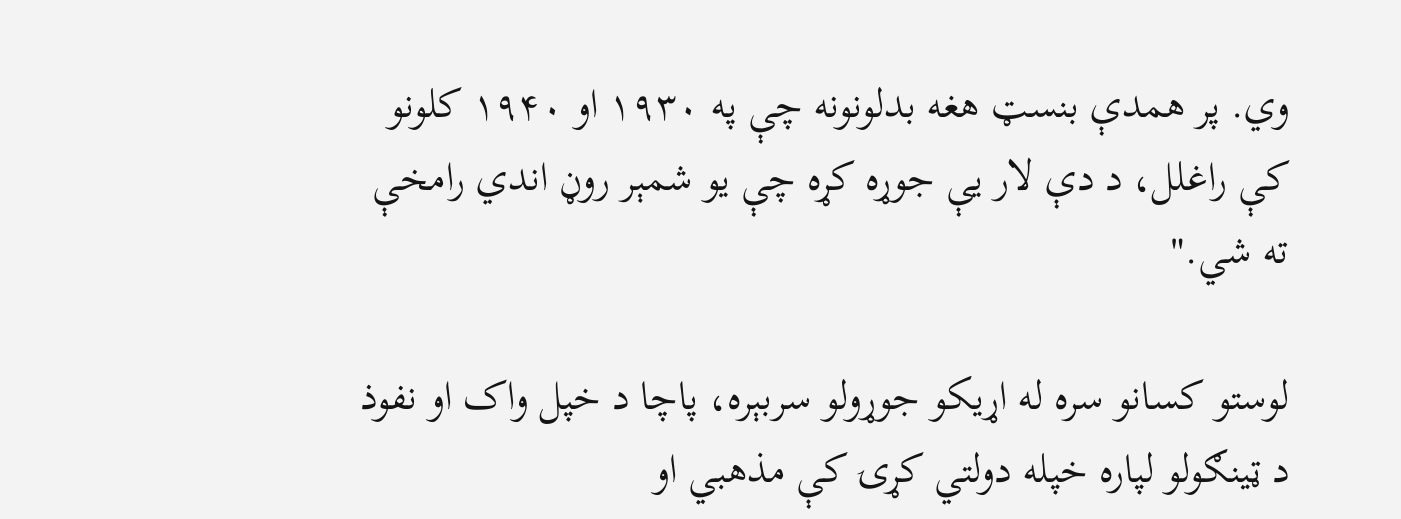وي. پر همدې بنسټ هغه بدلونونه چې په ۱۹۳۰ او ۱۹۴۰ کلونو کې راغلل، د دې لار یې جوړه کړه چې یو شمېر روڼ اندي رامخې ته شي."

لوستو کسانو سره له اړیکو جوړولو سربېره، پاچا د خپل واک او نفوذ د ټینګولو لپاره خپله دولتي کړۍ کې مذهبي او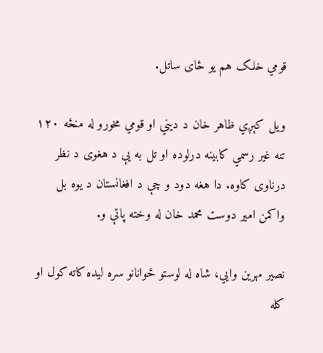قومي خلک هم یو ځای ساتل.

ویل کېږي ظاهر خان د دیني او قومي مخورو له منځه ۱۲۰ تنه غیر رسمي کابینه درلوده او تل به یې د هغوی د نظر درناوی کاوه. دا هغه دود و چې د افغانستان د یوه بل واکمن امیر دوست محمد خان له وخته پاتې و.

نصیر مهرین وايي، شاه له لوستو ځوانانو سره لیده کاته کول او کله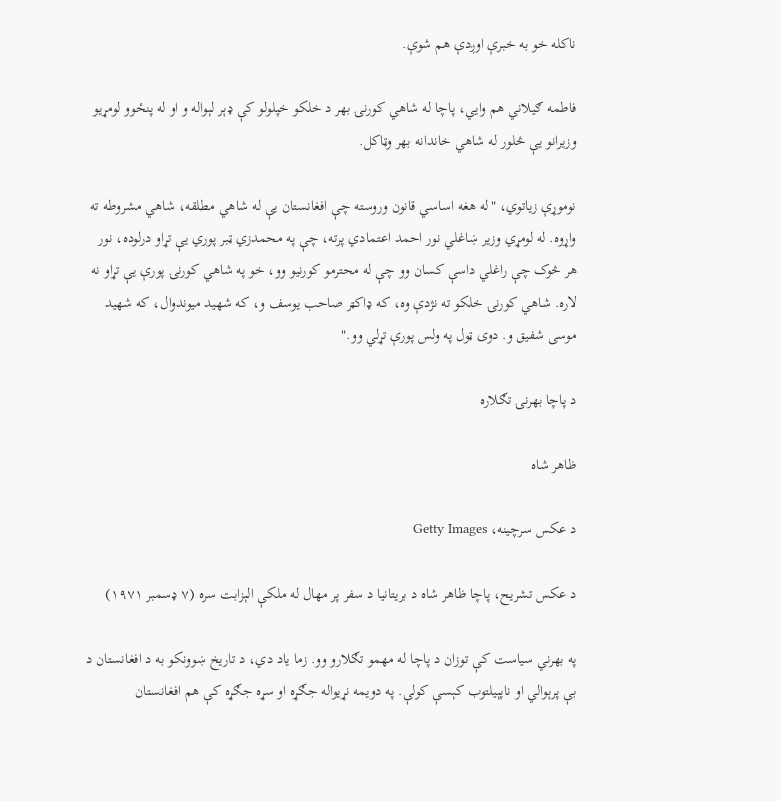ناکله خو به خبرې اوږدې هم شوې.

فاطمه ګیلاني هم وايي، پاچا له شاهي کورنۍ بهر د خلکو خپلولو کې ډېر لېواله و او له پنځوو لومړیو وزیرانو یې څلور له شاهي خاندانه بهر وټاکل.

نوموړې زیاتوي، "له هغه اساسي قانون وروسته چې افغانستان یې له شاهي مطلقه، شاهي مشروطه ته واړوه. له لومړي وزیر ښاغلي نور احمد اعتمادي پرته، چې په محمدزي ټبر پوري یې تړاو درلوده، نور هر څوک چې راغلي داسې کسان وو چې له محترمو کورنیو وو، خو په شاهي کورنۍ پورې یې تړاو نه لاره. شاهي کورنۍ خلکو ته نژدې وه، که ډاکټر صاحب یوسف و، که شهید میوندوال، که شهید موسی شفیق و. دوی ټول په ولس پورې تړلي وو."

د پاچا بهرنۍ تګلاره

ظاهر شاه

د عکس سرچینه، Getty Images

د عکس تشریح، پاچا ظاهر شاه د بریتانيا د سفر پر مهال له ملکې الېزابت سره (۷ ډسمبر ۱۹۷۱)

په بهرني سیاست کې توزان د پاچا له مهمو تګلارو وو. زما یاد دي، د تاریخ ښوونکو به د افغانستان د بې پرېوالي او ناپېیلتوب کېسې کولې. په دویمه نړیواله جګړه او سړه جګړه کې هم افغانستان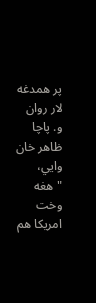پر همدغه لار روان و. پاچا ظاهر خان وايي، "هغه وخت امریکا هم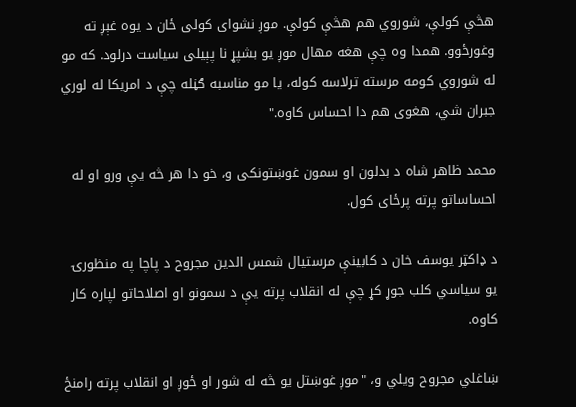هڅې کولې، شوروي هم هڅې کولې. موږ نشوای کولی ځان د یوه غېږ ته وغورځوو. همدا وه چې هغه مهال موږ یو بشپړ نا پېيلی سیاست درلود. که مو له شوروي کومه مرسته ترلاسه کوله، یا مو مناسبه ګڼله چې د امریکا له لوري جبران شي، هغوی هم دا احساس کاوه."

محمد ظاهر شاه د بدلون او سمون غوښتونکی و، خو دا هر څه یې ورو او له احساساتو پرته پرځای کول.

د ډاکټر یوسف خان د کابینې مرستیال شمس الدین مجروح د پاچا په منظورۍ یو سیاسي کلب جوړ کړ چې له انقلاب پرته یې د سمونو او اصلاحاتو لپاره کار کاوه.

ښاغلي مجروح ویلي و، "موږ غوښتل یو څه له شور او ځوږ او انقلاب پرته رامنځ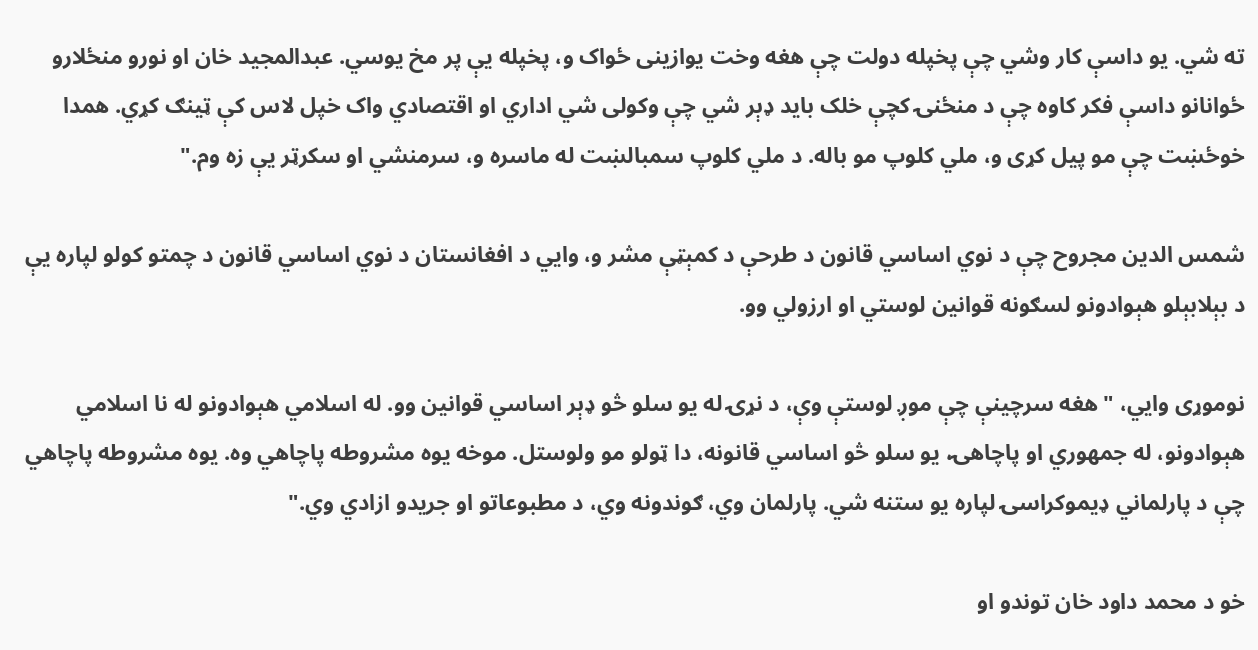ته شي. یو داسې کار وشي چې پخپله دولت چې هغه وخت یوازینی ځواک و، پخپله یې پر مخ یوسي. عبدالمجید خان او نورو منځلارو ځوانانو داسې فکر کاوه چې د منځنۍ کچې خلک باید ډېر شي چې وکولی شي اداري او اقتصادي واک خپل لاس کې ټینګ کړي. همدا خوځښت چې مو پیل کړی و، ملي کلوپ مو باله. د ملي کلوپ سمبالښت له ماسره و، سرمنشي او سکرټر یې زه وم."

شمس الدین مجروح چې د نوي اساسي قانون د طرحې د کمېټې مشر و، وايي د افغانستان د نوي اساسي قانون د چمتو کولو لپاره يې د بېلابېلو هېوادونو لسګونه قوانين لوستي او ارزولي وو.

نوموړی وايي، "هغه سرچینې چې موږ لوستې وې، د نړۍ له یو سلو څو ډېر اساسي قوانین وو. له اسلامي هېوادونو له نا اسلامي هېوادونو، له جمهوري او پاچاهۍ، یو سلو څو اساسي قانونه، دا ټولو مو ولوستل. موخه یوه مشروطه پاچاهي وه. یوه مشروطه پاچاهي چې د پارلماني ډیموکراسۍ لپاره یو ستنه شي. پارلمان وي، ګوندونه وي، د مطبوعاتو او جریدو ازادي وي."

خو د محمد داود خان توندو او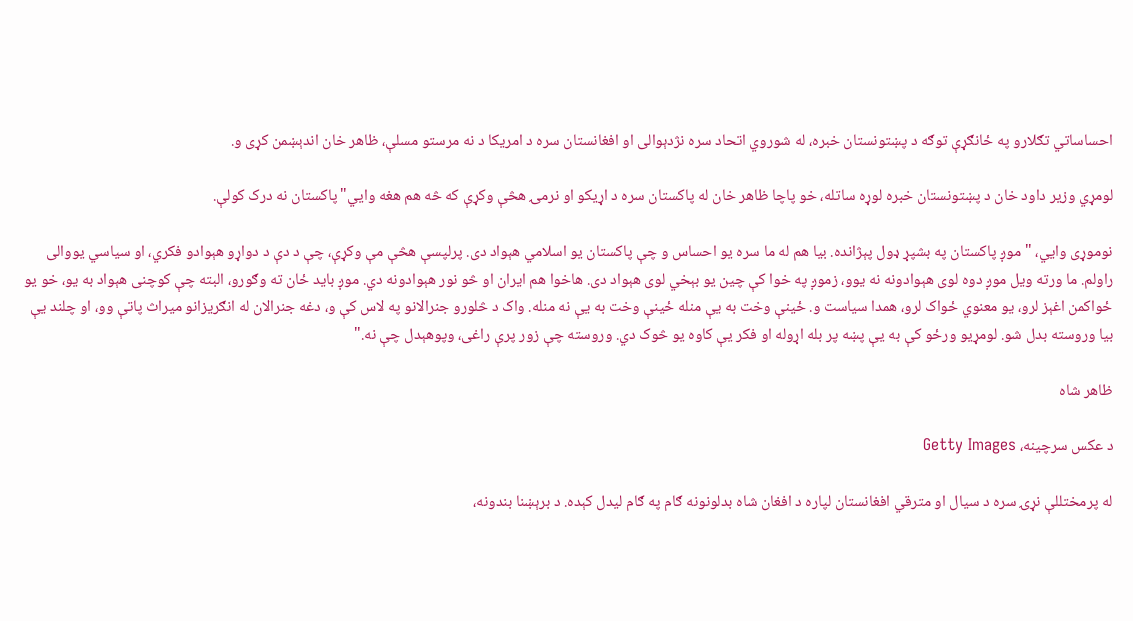احساساتي تګلارو په ځانګړې توګه د پښتونستان خبره، له شوروي اتحاد سره نژدېوالی او افغانستان سره د امریکا د نه مرستو مسلې، ظاهر خان اندېښمن کړی و.

لومړي وزیر داود خان د پښتونستان خبره لوړه ساتله، خو پاچا ظاهر خان له پاکستان سره د اړیکو او نرمۍ هڅې وکړې که څه هم هغه وايي"پاکستان نه درک کولې.

نوموړی وايي، "موږ پاکستان په بشپړ ډول پېژانده. بیا هم له ما سره یو احساس و چې پاکستان یو اسلامي هېواد دی. پرلپسې هڅې مې وکړې، چې د دې د دواړو هېوادو فکري، او سیاسي یووالی راولم. ما ورته ویل موږ دوه لوی هېوادونه نه یوو، زموږ په خوا کې چین یو بېخي لوی هېواد دی. هاخوا هم ایران او څو نور هېوادونه دي. موږ باید ځان ته وګورو، البته چې کوچنی هېواد به یو، خو یو ځواکمن اغېز لرو، یو معنوي ځواک لرو، همدا سیاست و. ځینې وخت به یې منله ځینې وخت به یې نه منله. واک د څلورو جنرالانو په لاس کې و، دغه جنرالان له انګریزانو میراث پاتې وو، او چلند یې بیا وروسته بدل شو. لومړیو ورځو کې به یې پښه پر بله اړوله او فکر یې کاوه یو څوک دي. وروسته چې زور پرې راغی، وپوهېدل چې نه."

ظاهر شاه

د عکس سرچینه، Getty Images

له پرمختللې نړۍ سره د سیال او مترقي افغانستان لپاره د افغان شاه بدلونونه ګام په ګام لیدل کېده. د برېښنا بندونه،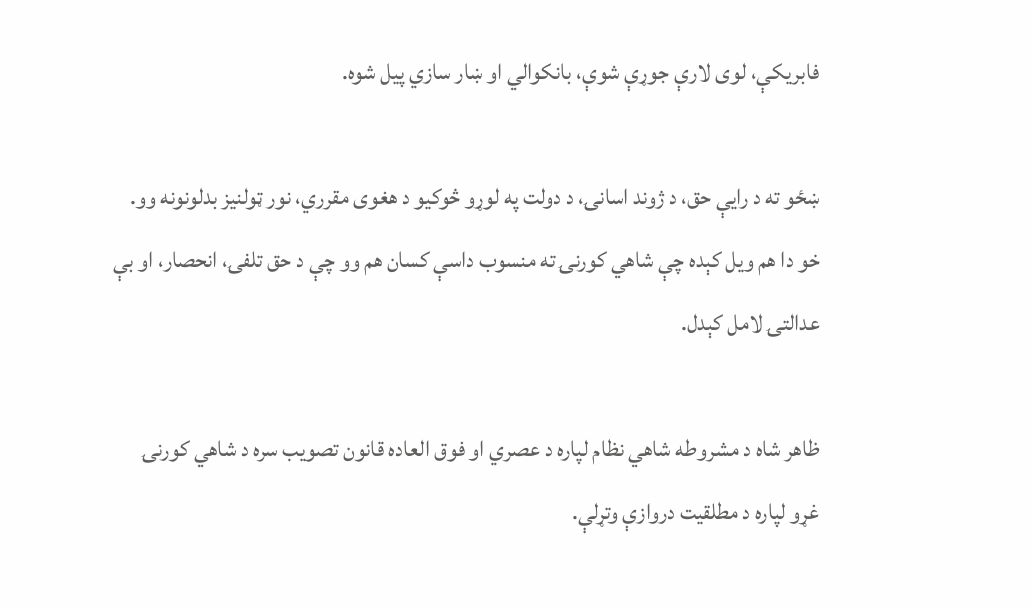فابریکې، لوی لارې جوړې شوې، بانکوالي او ښار سازي پیل شوه.

ښځو ته د رایې حق، د ژوند اسانۍ، د دولت په لوړو څوکیو د هغوی مقرري، نور ټولنیز بدلونونه وو. خو دا هم ویل کېده چې شاهي کورنۍ ته منسوب داسې کسان هم وو چې د حق تلفۍ، انحصار، او بې عدالتۍ لامل کېدل.

ظاهر شاه د مشروطه شاهي نظام لپاره د عصري او فوق العاده قانون تصویب سره د شاهي کورنۍ غړو لپاره د مطلقیت دروازې وتړلې.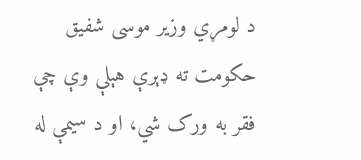د لومړي وزیر موسی شفیق حکومت ته ډېرې هېلې وې چې فقر به ورک شي، او د سیمې له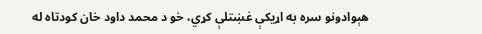هېوادونو سره به اړیکې غښتلې کړي، خو د محمد داود خان کودتاه له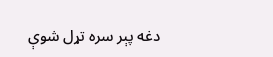دغه پېر سره تړل شوې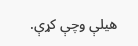هیلې وچې کړې.